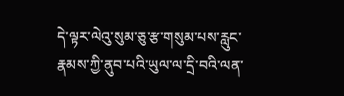དེ་ལྟར་ལེའུ་སུམ་ཅུ་རྩ་གསུམ་པས་རླུང་རྣམས་ཀྱི་ནུབ་པའི་ཡུལ་ལ་དྲི་བའི་ལན་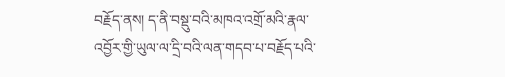བརྗོད་ནས། ད་ནི་བསྡུ་བའི་མཁའ་འགྲོ་མའི་རྣལ་འབྱོར་གྱི་ཡུལ་ལ་དྲི་བའི་ལན་གདབ་པ་བརྗོད་པའི་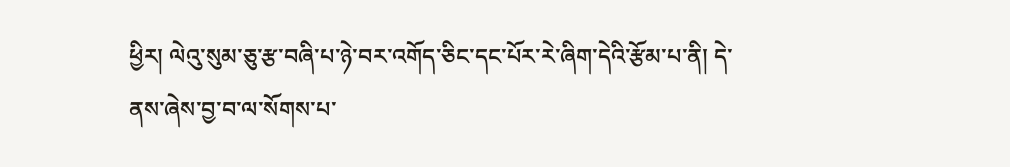ཕྱིར། ལེའུ་སུམ་ཅུ་རྩ་བཞི་པ་ཉེ་བར་འགོད་ཅིང་དང་པོར་རེ་ཞིག་དེའི་རྩོམ་པ་ནི། དེ་ནས་ཞེས་བྱ་བ་ལ་སོགས་པ་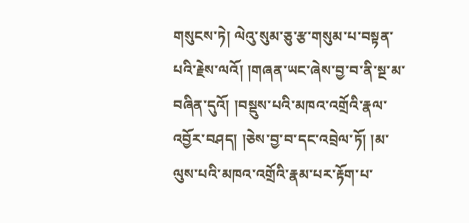གསུངས་ཏེ། ལེའུ་སུམ་ཅུ་རྩ་གསུམ་པ་བསྟན་པའི་རྗེས་ལའོ། །གཞན་ཡང་ཞེས་བྱ་བ་ནི་སྔ་མ་བཞིན་དུའོ། །བསྡུས་པའི་མཁའ་འགྲོའི་རྣལ་འབྱོར་བཤད། །ཅེས་བྱ་བ་དང་འབྲེལ་ཏོ། །མ་ལུས་པའི་མཁའ་འགྲོའི་རྣམ་པར་རྟོག་པ་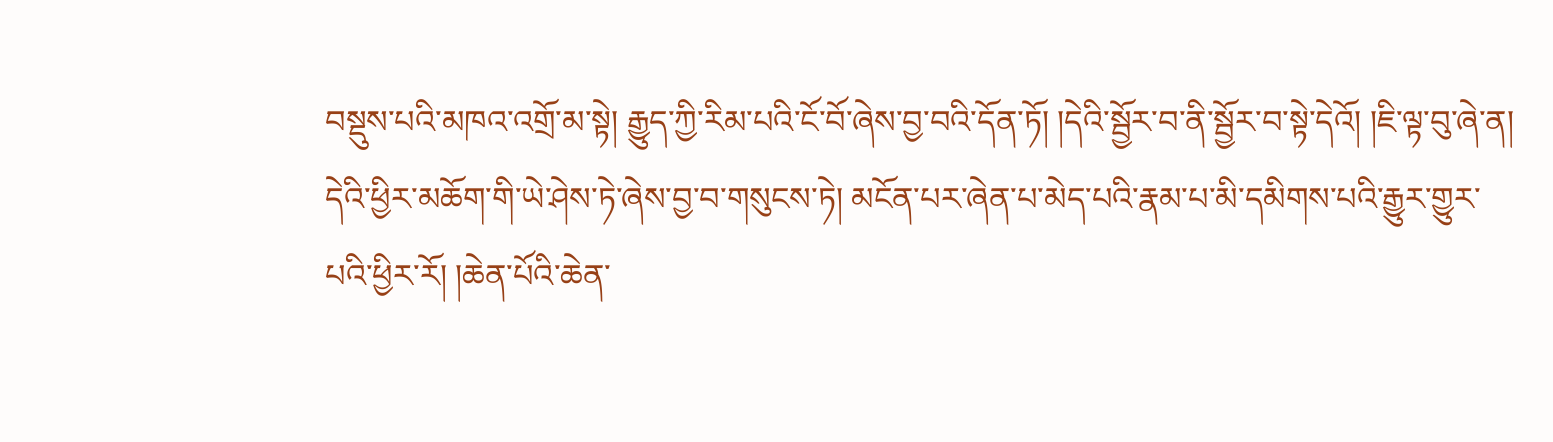བསྡུས་པའི་མཁའ་འགྲོ་མ་སྟེ། རྒྱུད་ཀྱི་རིམ་པའི་ངོ་བོ་ཞེས་བྱ་བའི་དོན་ཏོ། །དེའི་སྦྱོར་བ་ནི་སྦྱོར་བ་སྟེ་དེའོ། །ཇི་ལྟ་བུ་ཞེ་ན། དེའི་ཕྱིར་མཆོག་གི་ཡེ་ཤེས་ཏེ་ཞེས་བྱ་བ་གསུངས་ཏེ། མངོན་པར་ཞེན་པ་མེད་པའི་རྣམ་པ་མི་དམིགས་པའི་རྒྱུར་གྱུར་པའི་ཕྱིར་རོ། །ཆེན་པོའི་ཆེན་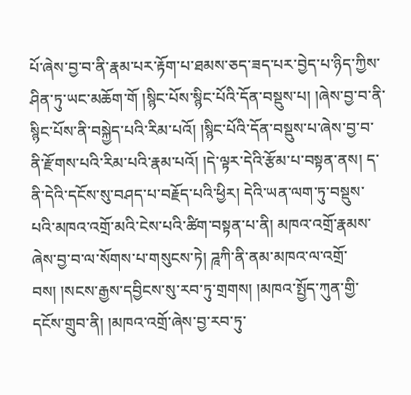པོ་ཞེས་བྱ་བ་ནི་རྣམ་པར་རྟོག་པ་ཐམས་ཅད་ཟད་པར་བྱེད་པ་ཉིད་ཀྱིས་ཤིན་ཏུ་ཡང་མཆོག་གོ །སྙིང་པོས་སྙིང་པོའི་དོན་བསྡུས་པ། །ཞེས་བྱ་བ་ནི་སྙིང་པོས་ནི་བསྐྱེད་པའི་རིམ་པའོ། །སྙིང་པོའི་དོན་བསྡུས་པ་ཞེས་བྱ་བ་ནི་རྫོགས་པའི་རིམ་པའི་རྣམ་པའོ། །དེ་ལྟར་དེའི་རྩོམ་པ་བསྟན་ནས། ད་ནི་དེའི་དངོས་སུ་བཤད་པ་བརྗོད་པའི་ཕྱིར། དེའི་ཡན་ལག་ཏུ་བསྡུས་པའི་མཁའ་འགྲོ་མའི་ངེས་པའི་ཚིག་བསྟན་པ་ནི། མཁའ་འགྲོ་རྣམས་ཞེས་བྱ་བ་ལ་སོགས་པ་གསུངས་ཏེ། ཌཱཀི་ནི་ནམ་མཁའ་ལ་འགྲོ་བས། །སངས་རྒྱས་དབྱིངས་སུ་རབ་ཏུ་གྲགས། །མཁའ་སྤྱོད་ཀུན་གྱི་དངོས་གྲུབ་ནི། །མཁའ་འགྲོ་ཞེས་བྱ་རབ་ཏུ་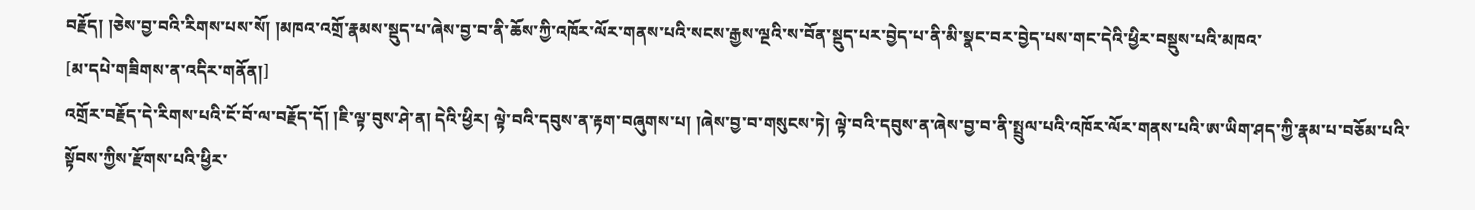བརྗོད། །ཅེས་བྱ་བའི་རིགས་པས་སོ། །མཁའ་འགྲོ་རྣམས་སྡུད་པ་ཞེས་བྱ་བ་ནི་ཆོས་ཀྱི་འཁོར་ལོར་གནས་པའི་སངས་རྒྱས་ལྔའི་ས་བོན་སྡུད་པར་བྱེད་པ་ནི་མི་སྣང་བར་བྱེད་པས་གང་དེའི་ཕྱིར་བསྡུས་པའི་མཁའ་
[མ་དཔེ་གཟིགས་ན་འདིར་གནོན།]
འགྲོར་བརྗོད་དེ་རིགས་པའི་ངོ་བོ་ལ་བརྗོད་དོ། །ཇི་ལྟ་བུས་ཤེ་ན། དེའི་ཕྱིར། ལྟེ་བའི་དབུས་ན་རྟག་བཞུགས་པ། །ཞེས་བྱ་བ་གསུངས་ཏེ། ལྟེ་བའི་དབུས་ན་ཞེས་བྱ་བ་ནི་སྤྲུལ་པའི་འཁོར་ལོར་གནས་པའི་ཨ་ཡིག་ཤད་ཀྱི་རྣམ་པ་བཅོམ་པའི་སྟོབས་ཀྱིས་རྫོགས་པའི་ཕྱིར་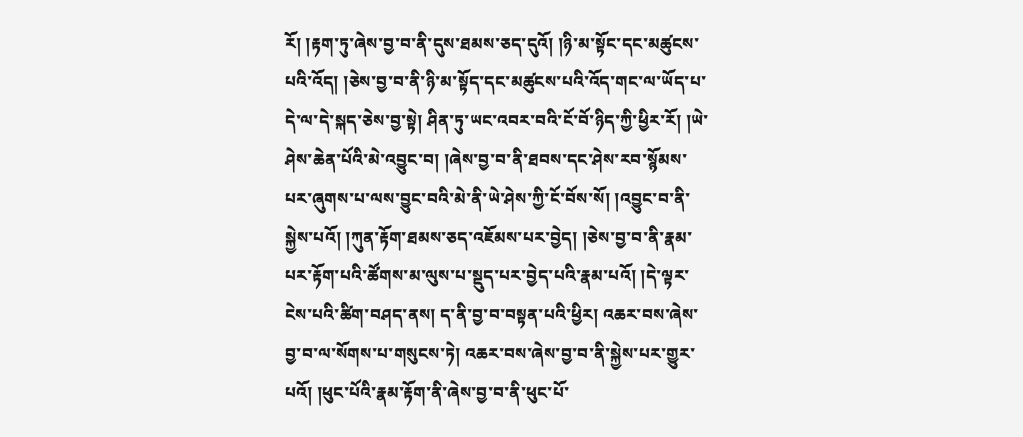རོ། །རྟག་ཏུ་ཞེས་བྱ་བ་ནི་དུས་ཐམས་ཅད་དུའོ། །ཉི་མ་སྟོང་དང་མཚུངས་པའི་འོད། །ཅེས་བྱ་བ་ནི་ཉི་མ་སྟོད་དང་མཚུངས་པའི་འོད་གང་ལ་ཡོད་པ་དེ་ལ་དེ་སྐད་ཅེས་བྱ་སྟེ། ཤིན་ཏུ་ཡང་འབར་བའི་ངོ་བོ་ཉིད་ཀྱི་ཕྱིར་རོ། །ཡེ་ཤེས་ཆེན་པོའི་མེ་འབྱུང་བ། །ཞེས་བྱ་བ་ནི་ཐབས་དང་ཤེས་རབ་སྙོམས་པར་ཞུགས་པ་ལས་བྱུང་བའི་མེ་ནི་ཡེ་ཤེས་ཀྱི་ངོ་བོས་སོ། །འབྱུང་བ་ནི་སྐྱེས་པའོ། །ཀུན་རྟོག་ཐམས་ཅད་འཇོམས་པར་བྱེད། །ཅེས་བྱ་བ་ནི་རྣམ་པར་རྟོག་པའི་ཚོགས་མ་ལུས་པ་སྡུད་པར་བྱེད་པའི་རྣམ་པའོ། །དེ་ལྟར་ངེས་པའི་ཚིག་བཤད་ནས། ད་ནི་བྱ་བ་བསྟན་པའི་ཕྱིར། འཆར་བས་ཞེས་བྱ་བ་ལ་སོགས་པ་གསུངས་ཏེ། འཆར་བས་ཞེས་བྱ་བ་ནི་སྐྱེས་པར་གྱུར་པའོ། །ཕུང་པོའི་རྣམ་རྟོག་ནི་ཞེས་བྱ་བ་ནི་ཕུང་པོ་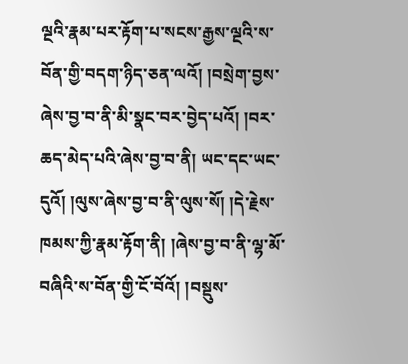ལྔའི་རྣམ་པར་རྟོག་པ་སངས་རྒྱས་ལྔའི་ས་བོན་གྱི་བདག་ཉིད་ཅན་ལའོ། །བསྲེག་བྱས་ཞེས་བྱ་བ་ནི་མི་སྣང་བར་བྱེད་པའོ། །བར་ཆད་མེད་པའི་ཞེས་བྱ་བ་ནི། ཡང་དང་ཡང་དུའོ། །ལུས་ཞེས་བྱ་བ་ནི་ལུས་སོ། །དེ་རྗེས་ཁམས་ཀྱི་རྣམ་རྟོག་ནི། །ཞེས་བྱ་བ་ནི་ལྷ་མོ་བཞིའི་ས་བོན་གྱི་ངོ་བོའོ། །བསྡུས་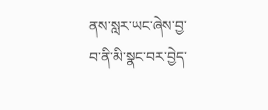ནས་སླར་ཡང་ཞེས་བྱ་བ་ནི་མི་སྣང་བར་བྱེད་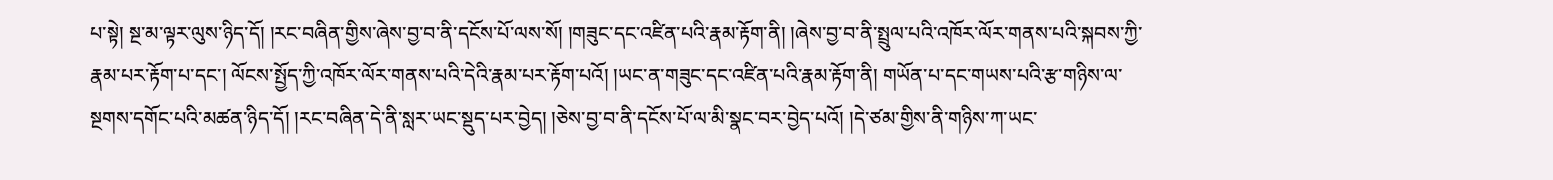པ་སྟེ། སྔ་མ་ལྟར་ལུས་ཉིད་དོ། །རང་བཞིན་གྱིས་ཞེས་བྱ་བ་ནི་དངོས་པོ་ལས་སོ། །གཟུང་དང་འཛིན་པའི་རྣམ་རྟོག་ནི། །ཞེས་བྱ་བ་ནི་སྤྲུལ་པའི་འཁོར་ལོར་གནས་པའི་སྐབས་ཀྱི་རྣམ་པར་རྟོག་པ་དང་། ལོངས་སྤྱོད་ཀྱི་འཁོར་ལོར་གནས་པའི་དེའི་རྣམ་པར་རྟོག་པའོ། །ཡང་ན་གཟུང་དང་འཛིན་པའི་རྣམ་རྟོག་ནི། གཡོན་པ་དང་གཡས་པའི་རྩ་གཉིས་ལ་སྔགས་དགོང་པའི་མཚན་ཉིད་དོ། །རང་བཞིན་དེ་ནི་སླར་ཡང་སྡུད་པར་བྱེད། །ཅེས་བྱ་བ་ནི་དངོས་པོ་ལ་མི་སྣང་བར་བྱེད་པའོ། །དེ་ཙམ་གྱིས་ནི་གཉིས་ཀ་ཡང་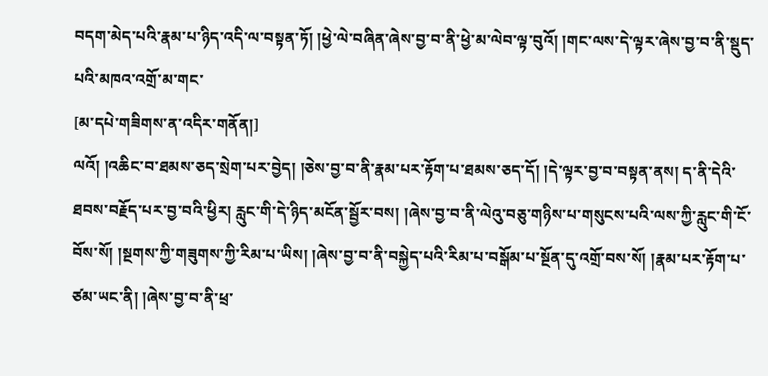བདག་མེད་པའི་རྣམ་པ་ཉིད་འདི་ལ་བསྟན་ཏོ། །ཕྱེ་ལེ་བཞིན་ཞེས་བྱ་བ་ནི་ཕྱེ་མ་ལེབ་ལྟ་བུའོ། །གང་ལས་དེ་ལྟར་ཞེས་བྱ་བ་ནི་སྡུད་པའི་མཁའ་འགྲོ་མ་གང་
[མ་དཔེ་གཟིགས་ན་འདིར་གནོན།]
ལའོ། །འཆིང་བ་ཐམས་ཅད་སྲེག་པར་བྱེད། །ཅེས་བྱ་བ་ནི་རྣམ་པར་རྟོག་པ་ཐམས་ཅད་དོ། །དེ་ལྟར་བྱ་བ་བསྟན་ནས། ད་ནི་དེའི་ཐབས་བརྗོད་པར་བྱ་བའི་ཕྱིར། རླུང་གི་དེ་ཉིད་མངོན་སྦྱོར་བས། །ཞེས་བྱ་བ་ནི་ལེའུ་བཅུ་གཉིས་པ་གསུངས་པའི་ལས་ཀྱི་རླུང་གི་ངོ་བོས་སོ། །སྔགས་ཀྱི་གཟུགས་ཀྱི་རིམ་པ་ཡིས། །ཞེས་བྱ་བ་ནི་བསྐྱེད་པའི་རིམ་པ་བསྒོམ་པ་སྔོན་དུ་འགྲོ་བས་སོ། །རྣམ་པར་རྟོག་པ་ཙམ་ཡང་ནི། །ཞེས་བྱ་བ་ནི་ཕྲ་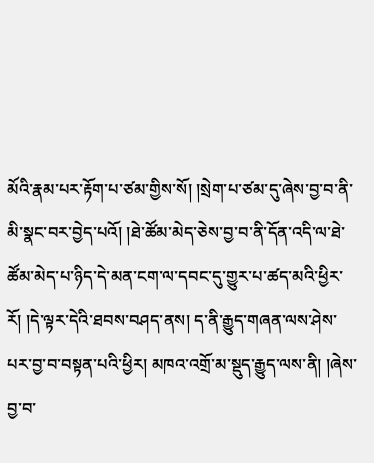མོའི་རྣམ་པར་རྟོག་པ་ཙམ་གྱིས་སོ། །སྲེག་པ་ཙམ་དུ་ཞེས་བྱ་བ་ནི་མི་སྣང་བར་བྱེད་པའོ། །ཐེ་ཚོམ་མེད་ཅེས་བྱ་བ་ནི་དོན་འདི་ལ་ཐེ་ཚོམ་མེད་པ་ཉིད་དེ་མན་ངག་ལ་དབང་དུ་གྱུར་པ་ཚད་མའི་ཕྱིར་རོ། །དེ་ལྟར་དེའི་ཐབས་བཤད་ནས། ད་ནི་རྒྱུད་གཞན་ལས་ཤེས་པར་བྱ་བ་བསྟན་པའི་ཕྱིར། མཁའ་འགྲོ་མ་སྡུད་རྒྱུད་ལས་ནི། །ཞེས་བྱ་བ་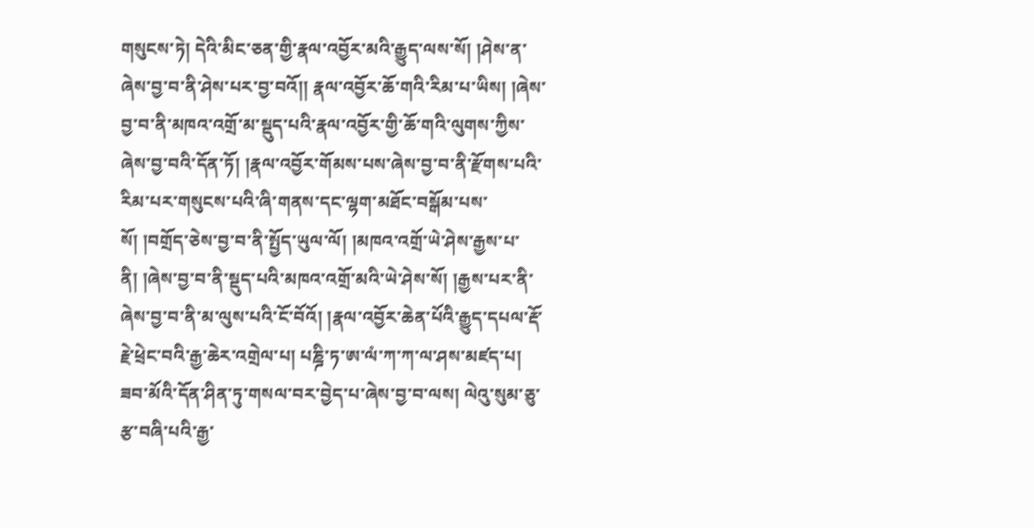གསུངས་ཏེ། དེའི་མིང་ཅན་གྱི་རྣལ་འབྱོར་མའི་རྒྱུད་ལས་སོ། །ཤེས་ན་ཞེས་བྱ་བ་ནི་ཤེས་པར་བྱ་བའོ།། རྣལ་འབྱོར་ཆོ་གའི་རིམ་པ་ཡིས། །ཞེས་བྱ་བ་ནི་མཁའ་འགྲོ་མ་སྡུད་པའི་རྣལ་འབྱོར་གྱི་ཆོ་གའི་ལུགས་ཀྱིས་ཞེས་བྱ་བའི་དོན་ཏོ། །རྣལ་འབྱོར་གོམས་པས་ཞེས་བྱ་བ་ནི་རྫོགས་པའི་རིམ་པར་གསུངས་པའི་ཞི་གནས་དང་ལྷག་མཐོང་བསྒོམ་པས་སོ། །བགྲོད་ཅེས་བྱ་བ་ནི་སྤྱོད་ཡུལ་ལོ། །མཁའ་འགྲོ་ཡེ་ཤེས་རྒྱས་པ་ནི། །ཞེས་བྱ་བ་ནི་སྡུད་པའི་མཁའ་འགྲོ་མའི་ཡེ་ཤེས་སོ། །རྒྱས་པར་ནི་ཞེས་བྱ་བ་ནི་མ་ལུས་པའི་ངོ་བོའོ། །རྣལ་འབྱོར་ཆེན་པོའི་རྒྱུད་དཔལ་རྡོ་རྗེ་ཕྲེང་བའི་རྒྱ་ཆེར་འགྲེལ་པ། པཎྜི་ཏ་ཨ་ལཾ་ཀ་ཀ་ལ་ཤས་མཛད་པ། ཟབ་མོའི་དོན་ཤིན་ཏུ་གསལ་བར་བྱེད་པ་ཞེས་བྱ་བ་ལས། ལེའུ་སུམ་ཅུ་རྩ་བཞི་པའི་རྒྱ་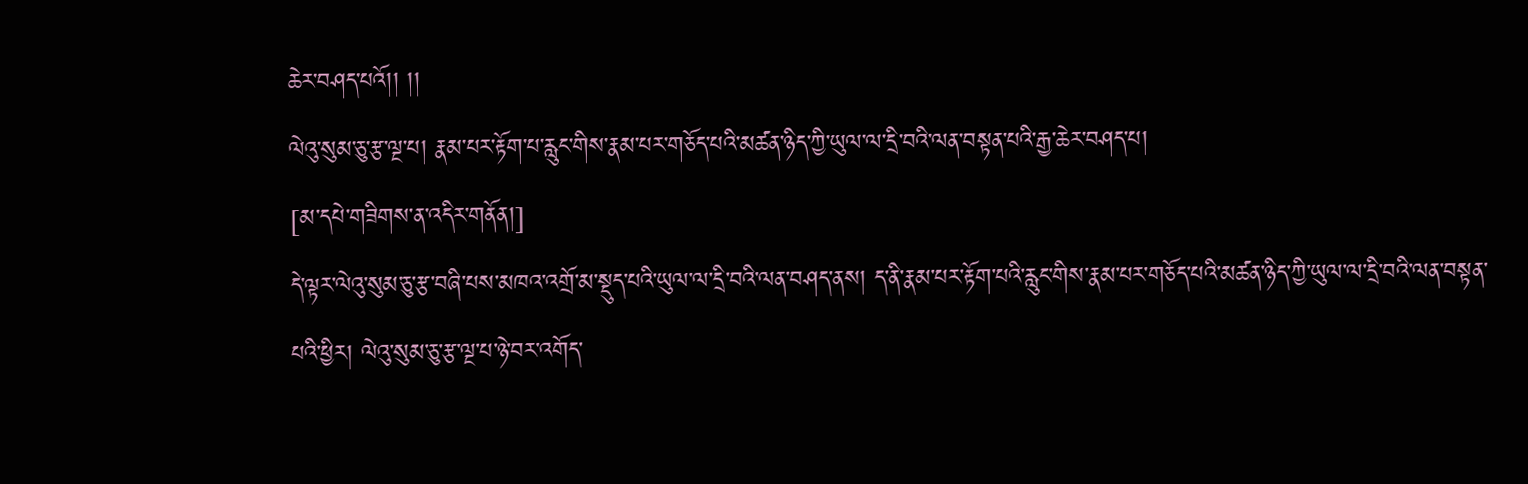ཆེར་བཤད་པའོ།། །།
ལེའུ་སུམ་ཅུ་རྩ་ལྔ་པ། རྣམ་པར་རྟོག་པ་རླུང་གིས་རྣམ་པར་གཅོད་པའི་མཚན་ཉིད་ཀྱི་ཡུལ་ལ་དྲི་བའི་ལན་བསྟན་པའི་རྒྱ་ཆེར་བཤད་པ།
[མ་དཔེ་གཟིགས་ན་འདིར་གནོན།]
དེ་ལྟར་ལེའུ་སུམ་ཅུ་རྩ་བཞི་པས་མཁའ་འགྲོ་མ་སྡུད་པའི་ཡུལ་ལ་དྲི་བའི་ལན་བཤད་ནས། ད་ནི་རྣམ་པར་རྟོག་པའི་རླུང་གིས་རྣམ་པར་གཅོད་པའི་མཚན་ཉིད་ཀྱི་ཡུལ་ལ་དྲི་བའི་ལན་བསྟན་པའི་ཕྱིར། ལེའུ་སུམ་ཅུ་རྩ་ལྔ་པ་ཉེ་བར་འགོད་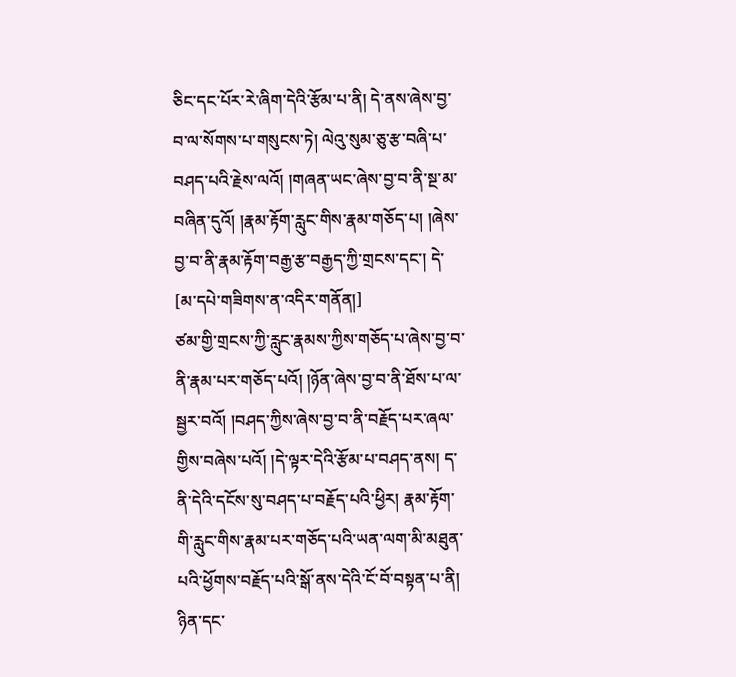ཅིང་དང་པོར་རེ་ཞིག་དེའི་རྩོམ་པ་ནི། དེ་ནས་ཞེས་བྱ་བ་ལ་སོགས་པ་གསུངས་ཏེ། ལེའུ་སུམ་ཅུ་རྩ་བཞི་པ་བཤད་པའི་རྗེས་ལའོ། །གཞན་ཡང་ཞེས་བྱ་བ་ནི་སྔ་མ་བཞིན་དུའོ། །རྣམ་རྟོག་རླུང་གིས་རྣམ་གཅོད་པ། །ཞེས་བྱ་བ་ནི་རྣམ་རྟོག་བརྒྱ་རྩ་བརྒྱད་ཀྱི་གྲངས་དང་། དེ་
[མ་དཔེ་གཟིགས་ན་འདིར་གནོན།]
ཙམ་གྱི་གྲངས་ཀྱི་རླུང་རྣམས་ཀྱིས་གཅོད་པ་ཞེས་བྱ་བ་ནི་རྣམ་པར་གཅོད་པའོ། །ཉོན་ཞེས་བྱ་བ་ནི་ཐོས་པ་ལ་སྦྱར་བའོ། །བཤད་ཀྱིས་ཞེས་བྱ་བ་ནི་བརྗོད་པར་ཞལ་གྱིས་བཞེས་པའོ། །དེ་ལྟར་དེའི་རྩོམ་པ་བཤད་ནས། ད་ནི་དེའི་དངོས་སུ་བཤད་པ་བརྗོད་པའི་ཕྱིར། རྣམ་རྟོག་གི་རླུང་གིས་རྣམ་པར་གཅོད་པའི་ཡན་ལག་མི་མཐུན་པའི་ཕྱོགས་བརྗོད་པའི་སྒོ་ནས་དེའི་ངོ་བོ་བསྟན་པ་ནི། ཉིན་དང་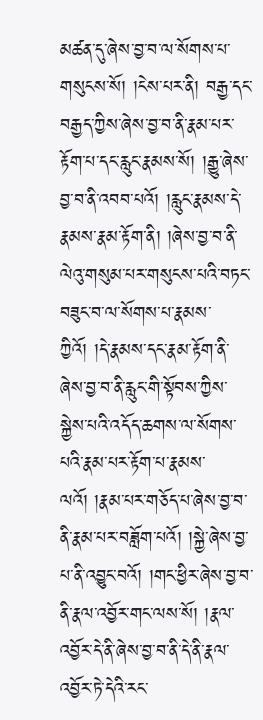མཚན་དུ་ཞེས་བྱ་བ་ལ་སོགས་པ་གསུངས་སོ། །ངེས་པར་ནི། བརྒྱ་དང་བརྒྱད་ཀྱིས་ཞེས་བྱ་བ་ནི་རྣམ་པར་རྟོག་པ་དང་རླུང་རྣམས་སོ། །རྒྱུ་ཞེས་བྱ་བ་ནི་འབབ་པའོ། །རླུང་རྣམས་དེ་རྣམས་རྣམ་རྟོག་ནི། །ཞེས་བྱ་བ་ནི་ལེའུ་གསུམ་པར་གསུངས་པའི་བཏང་བཟུང་བ་ལ་སོགས་པ་རྣམས་ཀྱིའོ། །དེ་རྣམས་དང་རྣམ་རྟོག་ནི་ཞེས་བྱ་བ་ནི་རླུང་གི་སྟོབས་ཀྱིས་སྐྱེས་པའི་འདོད་ཆགས་ལ་སོགས་པའི་རྣམ་པར་རྟོག་པ་རྣམས་ལའོ། །རྣམ་པར་གཅོད་པ་ཞེས་བྱ་བ་ནི་རྣམ་པར་བཟློག་པའོ། །སྐྱེ་ཞེས་བྱ་པ་ནི་འབྱུང་བའོ། །གང་ཕྱིར་ཞེས་བྱ་བ་ནི་རྣལ་འབྱོར་གང་ལས་སོ། །རྣལ་འབྱོར་དེ་ནི་ཞེས་བྱ་བ་ནི་དེ་ནི་རྣལ་འབྱོར་ཏེ་དེའི་རང་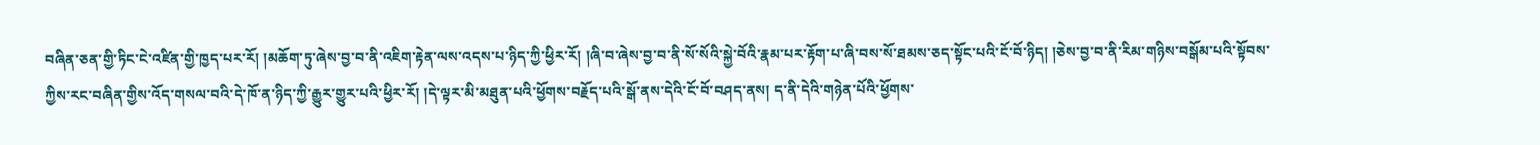བཞིན་ཅན་གྱི་ཏིང་ངེ་འཛིན་གྱི་ཁྱད་པར་རོ། །མཆོག་ཏུ་ཞེས་བྱ་བ་ནི་འཇིག་རྟེན་ལས་འདས་པ་ཉིད་ཀྱི་ཕྱིར་རོ། །ཞི་བ་ཞེས་བྱ་བ་ནི་སོ་སོའི་སྐྱེ་བོའི་རྣམ་པར་རྟོག་པ་ཞི་བས་སོ་ཐམས་ཅད་སྟོང་པའི་ངོ་བོ་ཉིད། །ཅེས་བྱ་བ་ནི་རིམ་གཉིས་བསྒོམ་པའི་སྟོབས་ཀྱིས་རང་བཞིན་གྱིས་འོད་གསལ་བའི་དེ་ཁོ་ན་ཉིད་ཀྱི་རྒྱུར་གྱུར་པའི་ཕྱིར་རོ། །དེ་ལྟར་མི་མཐུན་པའི་ཕྱོགས་བརྗོད་པའི་སྒོ་ནས་དེའི་ངོ་བོ་བཤད་ནས། ད་ནི་དེའི་གཉེན་པོའི་ཕྱོགས་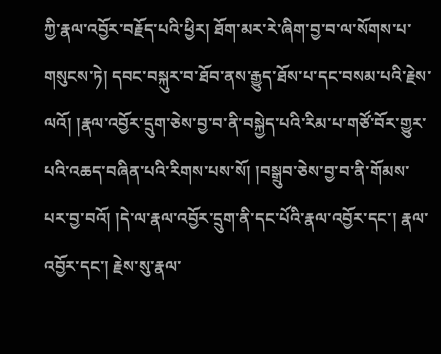ཀྱི་རྣལ་འབྱོར་བརྗོད་པའི་ཕྱིར། ཐོག་མར་རེ་ཞིག་བྱ་བ་ལ་སོགས་པ་གསུངས་ཏེ། དབང་བསྐུར་བ་ཐོབ་ནས་རྒྱུད་ཐོས་པ་དང་བསམ་པའི་རྗེས་ལའོ། །རྣལ་འབྱོར་དྲུག་ཅེས་བྱ་བ་ནི་བསྐྱེད་པའི་རིམ་པ་གཙོ་བོར་གྱུར་པའི་འཆད་བཞིན་པའི་རིགས་པས་སོ། །བསྒྲུབ་ཅེས་བྱ་བ་ནི་གོམས་པར་བྱ་བའོ། །དེ་ལ་རྣལ་འབྱོར་དྲུག་ནི་དང་པོའི་རྣལ་འབྱོར་དང་། རྣལ་འབྱོར་དང་། རྗེས་སུ་རྣལ་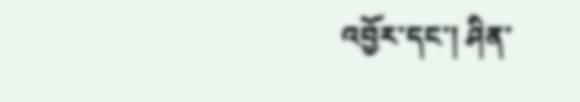འབྱོར་དང་། ཤིན་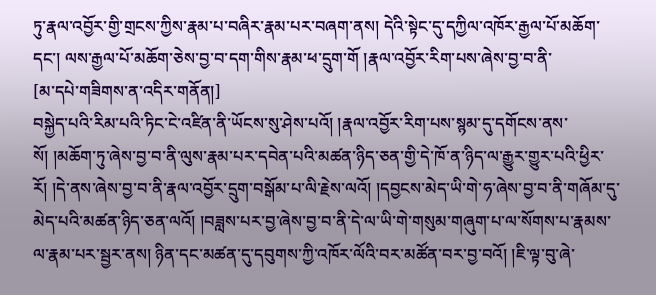ཏུ་རྣལ་འབྱོར་གྱི་གྲངས་ཀྱིས་རྣམ་པ་བཞིར་རྣམ་པར་བཞག་ནས། དེའི་སྟེང་དུ་དཀྱིལ་འཁོར་རྒྱལ་པོ་མཆོག་དང་། ལས་རྒྱལ་པོ་མཆོག་ཅེས་བྱ་བ་དག་གིས་རྣམ་ཕ་དྲུག་གོ །རྣལ་འབྱོར་རིག་པས་ཞེས་བྱ་བ་ནི་
[མ་དཔེ་གཟིགས་ན་འདིར་གནོན།]
བསྐྱེད་པའི་རིམ་པའི་ཏིང་ངེ་འཛིན་ནི་ཡོངས་སུ་ཤེས་པའོ། །རྣལ་འབྱོར་རིག་པས་སྙམ་དུ་དགོངས་ནས་སོ། །མཆོག་ཏུ་ཞེས་བྱ་བ་ནི་ལུས་རྣམ་པར་དབེན་པའི་མཚན་ཉིད་ཅན་གྱི་དེ་ཁོ་ན་ཉིད་ལ་རྒྱུར་གྱུར་པའི་ཕྱིར་རོ། །དེ་ནས་ཞེས་བྱ་བ་ནི་རྣལ་འབྱོར་དྲུག་བསྒོམ་པ་ལི་རྗེས་ལའོ། །དབྱངས་མེད་ཡི་གེ་ཧ་ཞེས་བྱ་བ་ནི་གཞོམ་དུ་མེད་པའི་མཚན་ཉིད་ཅན་ལའོ། །བཟླས་པར་བྱ་ཞེས་བྱ་བ་ནི་དེ་ལ་ཡི་གེ་གསུམ་གཞུག་པ་ལ་སོགས་པ་རྣམས་ལ་རྣམ་པར་སྦྱར་ནས། ཉིན་དང་མཚན་དུ་དབུགས་ཀྱི་འཁོར་ལོའི་བར་མཚོན་བར་བྱ་བའོ། །ཇི་ལྟ་བུ་ཞེ་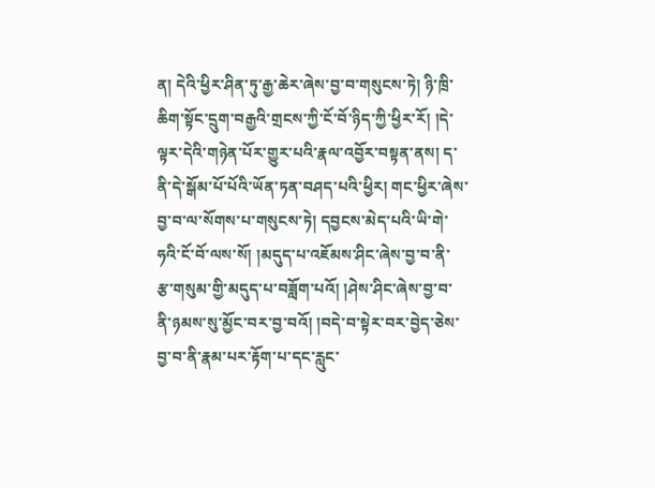ན། དེའི་ཕྱིར་ཤིན་ཏུ་རྒྱ་ཆེར་ཞེས་བྱ་བ་གསུངས་ཏེ། ཉི་ཁྲི་ཆིག་སྟོང་དྲུག་བརྒྱའི་གྲངས་ཀྱི་ངོ་བོ་ཉིད་ཀྱི་ཕྱིར་རོ། །དེ་ལྟར་དེའི་གཉེན་པོར་གྱུར་པའི་རྣལ་འབྱོར་བསྟན་ནས། ད་ནི་དེ་སྒོམ་པོ་པོའི་ཡོན་ཏན་བཤད་པའི་ཕྱིར། གང་ཕྱིར་ཞེས་བྱ་བ་ལ་སོགས་པ་གསུངས་ཏེ། དབྱངས་མེད་པའི་ཡི་གེ་ཧའི་ངོ་བོ་ལས་སོ། །མདུད་པ་འཇོམས་ཤིང་ཞེས་བྱ་བ་ནི་རྩ་གསུམ་གྱི་མདུད་པ་བཟློག་པའོ། །ཤེས་ཤིང་ཞེས་བྱ་བ་ནི་ཉམས་སུ་མྱོང་བར་བྱ་བའོ། །བདེ་བ་སྟེར་བར་བྱེད་ཅེས་བྱ་བ་ནི་རྣམ་པར་རྟོག་པ་དང་རླུང་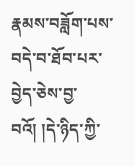རྣམས་བཟློག་པས་བདེ་བ་ཐོབ་པར་བྱེད་ཅེས་བྱ་བའོ། །དེ་ཉིད་ཀྱི་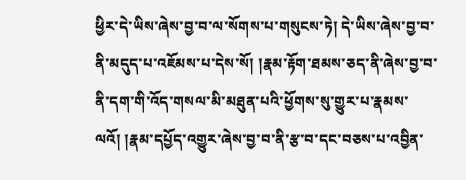ཕྱིར་དེ་ཡིས་ཞེས་བྱ་བ་ལ་སོགས་པ་གསུངས་ཏེ། དེ་ཡིས་ཞེས་བྱ་བ་ནི་མདུད་པ་འཇོམས་པ་དེས་སོ། །རྣམ་རྟོག་ཐམས་ཅད་ནི་ཞེས་བྱ་བ་ནི་དག་གི་འོད་གསལ་མི་མཐུན་པའི་ཕྱོགས་སུ་གྱུར་པ་རྣམས་ལའོ། །རྣམ་དཔྱོད་འགྱུར་ཞེས་བྱ་བ་ནི་རྩ་བ་དང་བཅས་པ་འབྱིན་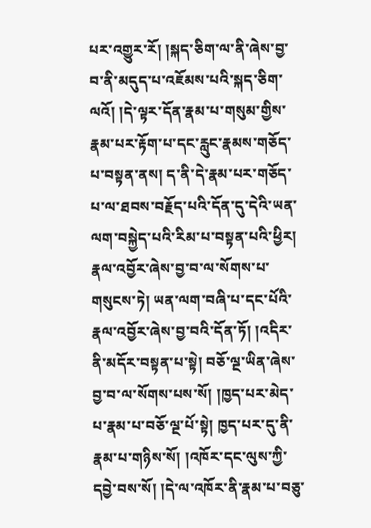པར་འགྱུར་རོ། །སྐད་ཅིག་ལ་ནི་ཞེས་བྱ་བ་ནི་མདུད་པ་འཇོམས་པའི་སྐད་ཅིག་ལའོ། །དེ་ལྟར་དོན་རྣམ་པ་གསུམ་གྱིས་རྣམ་པར་རྟོག་པ་དང་རླུང་རྣམས་གཅོད་པ་བསྟན་ནས། ད་ནི་དེ་རྣམ་པར་གཅོད་པ་ལ་ཐབས་བརྗོད་པའི་དོན་དུ་དེའི་ཡན་ལག་བསྐྱེད་པའི་རིམ་པ་བསྟན་པའི་ཕྱིར། རྣལ་འབྱོར་ཞེས་བྱ་བ་ལ་སོགས་པ་གསུངས་ཏེ། ཡན་ལག་བཞི་པ་དང་པོའི་རྣལ་འབྱོར་ཞེས་བྱ་བའི་དོན་ཏོ། །འདིར་ནི་མདོར་བསྟན་པ་སྟེ། བཅོ་ལྔ་ཡིན་ཞེས་བྱ་བ་ལ་སོགས་པས་སོ། །ཁྱད་པར་མེད་པ་རྣམ་པ་བཅོ་ལྔ་པོ་སྟེ། ཁྱད་པར་དུ་ནི་རྣམ་པ་གཉིས་སོ། །འཁོར་དང་ལུས་ཀྱི་དབྱེ་བས་སོ། །དེ་ལ་འཁོར་ནི་རྣམ་པ་བཅུ་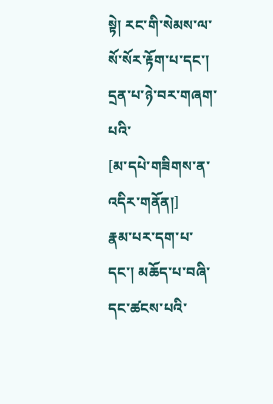སྟེ། རང་གི་སེམས་ལ་སོ་སོར་རྟོག་པ་དང་། དྲན་པ་ཉེ་བར་གཞག་པའི་
[མ་དཔེ་གཟིགས་ན་འདིར་གནོན།]
རྣམ་པར་དག་པ་དང་། མཆོད་པ་བཞི་དང་ཚངས་པའི་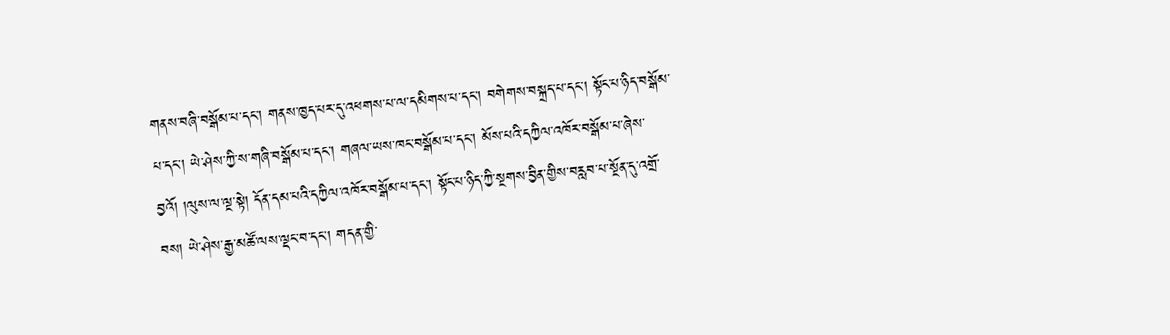གནས་བཞི་བསྒོམ་པ་དང་། གནས་ཁྱད་པར་དུ་འཕགས་པ་ལ་དམིགས་པ་དང་། བགེགས་བསྐྲད་པ་དང་། སྟོང་པ་ཉིད་བསྒོམ་པ་དང་། ཡེ་ཤེས་ཀྱི་ས་གཞི་བསྒོམ་པ་དང་། གཞལ་ཡས་ཁང་བསྒོམ་པ་དང་། མོས་པའི་དཀྱིལ་འཁོར་བསྒོམ་པ་ཞེས་བྱའོ། །ལུས་ལ་ལྔ་སྟེ། དོན་དམ་པའི་དཀྱིལ་འཁོར་བསྒོམ་པ་དང་། སྟོང་པ་ཉིད་ཀྱི་སྔགས་བྱིན་གྱིས་བརླབ་པ་སྔོན་དུ་འགྲོ་བས། ཡེ་ཤེས་རྒྱ་མཚོ་ལས་ལྡང་བ་དང་། གདན་གྱི་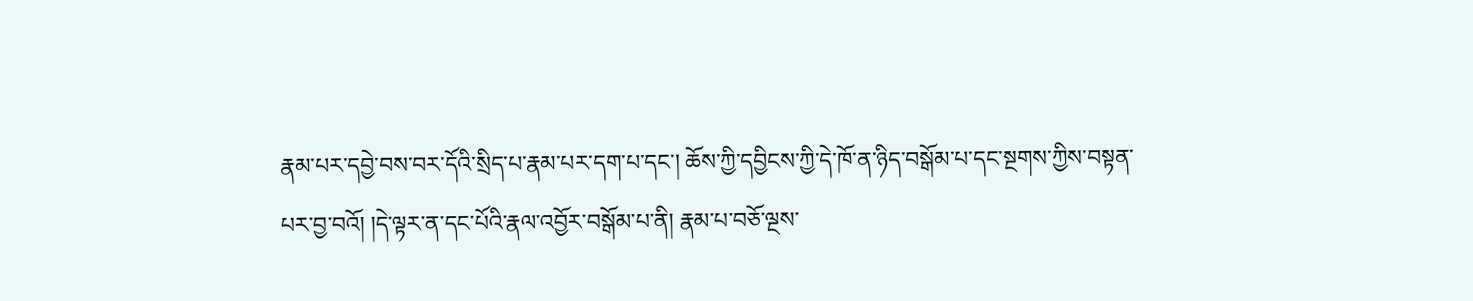རྣམ་པར་དབྱེ་བས་བར་དོའི་སྲིད་པ་རྣམ་པར་དག་པ་དང་། ཆོས་ཀྱི་དབྱིངས་ཀྱི་དེ་ཁོ་ན་ཉིད་བསྒོམ་པ་དང་སྔགས་ཀྱིས་བསྟན་པར་བྱ་བའོ། །དེ་ལྟར་ན་དང་པོའི་རྣལ་འབྱོར་བསྒོམ་པ་ནི། རྣམ་པ་བཅོ་ལྔས་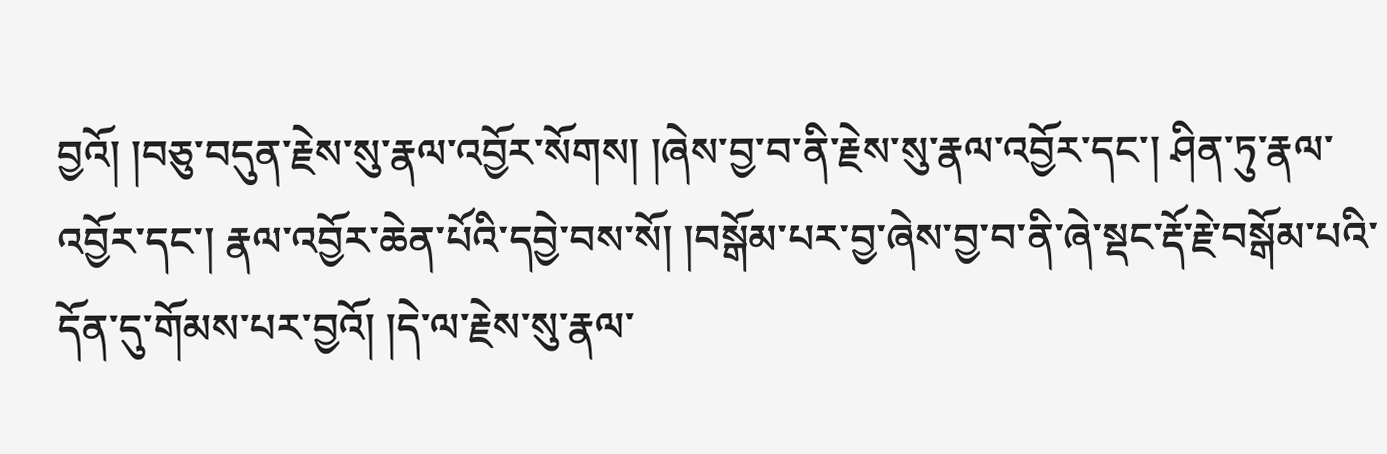བྱའོ། །བཅུ་བདུན་རྗེས་སུ་རྣལ་འབྱོར་སོགས། །ཞེས་བྱ་བ་ནི་རྗེས་སུ་རྣལ་འབྱོར་དང་། ཤིན་ཏུ་རྣལ་འབྱོར་དང་། རྣལ་འབྱོར་ཆེན་པོའི་དབྱེ་བས་སོ། །བསྒོམ་པར་བྱ་ཞེས་བྱ་བ་ནི་ཞེ་སྡང་རྡོ་རྗེ་བསྒོམ་པའི་དོན་དུ་གོམས་པར་བྱའོ། །དེ་ལ་རྗེས་སུ་རྣལ་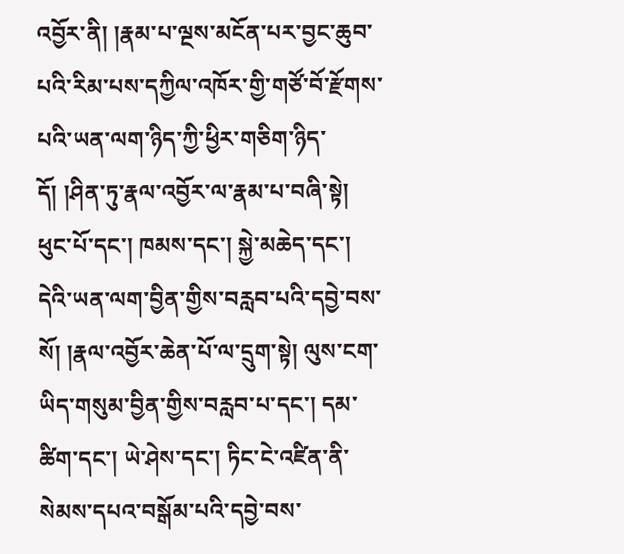འབྱོར་ནི། །རྣམ་པ་ལྔས་མངོན་པར་བྱང་ཆུབ་པའི་རིམ་པས་དཀྱིལ་འཁོར་གྱི་གཙོ་བོ་རྫོགས་པའི་ཡན་ལག་ཉིད་ཀྱི་ཕྱིར་གཅིག་ཉིད་དོ། །ཤིན་ཏུ་རྣལ་འབྱོར་ལ་རྣམ་པ་བཞི་སྟེ། ཕུང་པོ་དང་། ཁམས་དང་། སྐྱེ་མཆེད་དང་། དེའི་ཡན་ལག་བྱིན་གྱིས་བརླབ་པའི་དབྱེ་བས་སོ། །རྣལ་འབྱོར་ཆེན་པོ་ལ་དྲུག་སྟེ། ལུས་ངག་ཡིད་གསུམ་བྱིན་གྱིས་བརླབ་པ་དང་། དམ་ཚིག་དང་། ཡེ་ཤེས་དང་། ཏིང་ངེ་འཛིན་ནི་སེམས་དཔའ་བསྒོམ་པའི་དབྱེ་བས་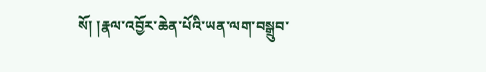སོ། །རྣལ་འབྱོར་ཆེན་པོའི་ཡན་ལག་བསྒྲུབ་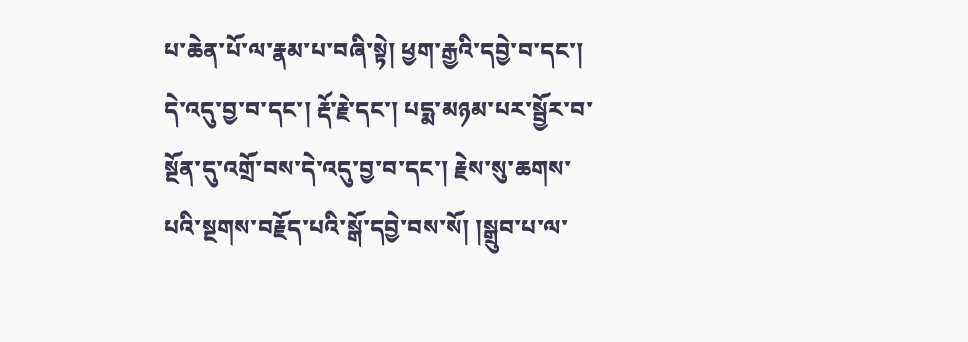པ་ཆེན་པོ་ལ་རྣམ་པ་བཞི་སྟེ། ཕྱག་རྒྱའི་དབྱེ་བ་དང་། དེ་འདུ་བྱ་བ་དང་། རྡོ་རྗེ་དང་། པདྨ་མཉམ་པར་སྦྱོར་བ་སྔོན་དུ་འགྲོ་བས་དེ་འདུ་བྱ་བ་དང་། རྗེས་སུ་ཆགས་པའི་སྔགས་བརྗོད་པའི་སྒོ་དབྱེ་བས་སོ། །སྒྲུབ་པ་ལ་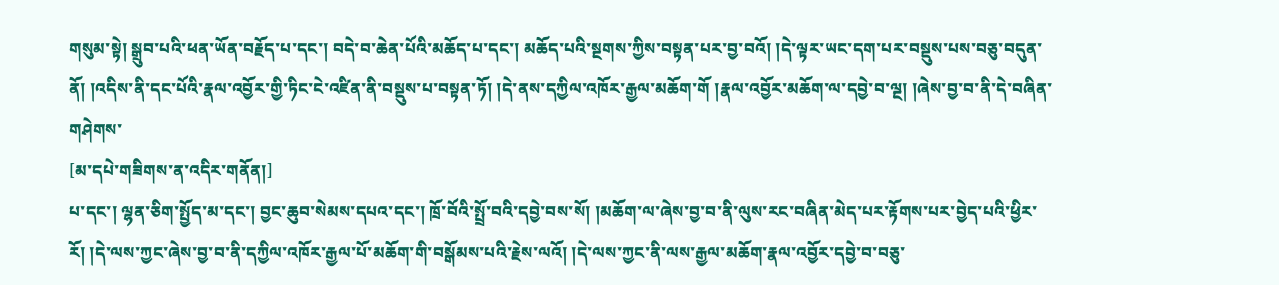གསུམ་སྟེ། སྒྲུབ་པའི་ཕན་ཡོན་བརྗོད་པ་དང་། བདེ་བ་ཆེན་པོའི་མཆོད་པ་དང་། མཆོད་པའི་སྔགས་ཀྱིས་བསྟན་པར་བྱ་བའོ། །དེ་ལྟར་ཡང་དག་པར་བསྡུས་པས་བཅུ་བདུན་ནོ། །འདིས་ནི་དང་པོའི་རྣལ་འབྱོར་གྱི་ཏིང་ངེ་འཛིན་ནི་བསྡུས་པ་བསྟན་ཏོ། །དེ་ནས་དཀྱིལ་འཁོར་རྒྱལ་མཆོག་གོ །རྣལ་འབྱོར་མཆོག་ལ་དབྱེ་བ་ལྔ། །ཞེས་བྱ་བ་ནི་དེ་བཞིན་གཤེགས་
[མ་དཔེ་གཟིགས་ན་འདིར་གནོན།]
པ་དང་། ལྷན་ཅིག་སྤྱོད་མ་དང་། བྱང་ཆུབ་སེམས་དཔའ་དང་། ཁྲོ་བོའི་སྤྲོ་བའི་དབྱེ་བས་སོ། །མཆོག་ལ་ཞེས་བྱ་བ་ནི་ལུས་རང་བཞིན་མེད་པར་རྟོགས་པར་བྱེད་པའི་ཕྱིར་རོ། །དེ་ལས་ཀྱང་ཞེས་བྱ་བ་ནི་དཀྱིལ་འཁོར་རྒྱལ་པོ་མཆོག་གི་བསྒོམས་པའི་རྗེས་ལའོ། །དེ་ལས་ཀྱང་ནི་ལས་རྒྱལ་མཆོག་རྣལ་འབྱོར་དབྱེ་བ་བཅུ་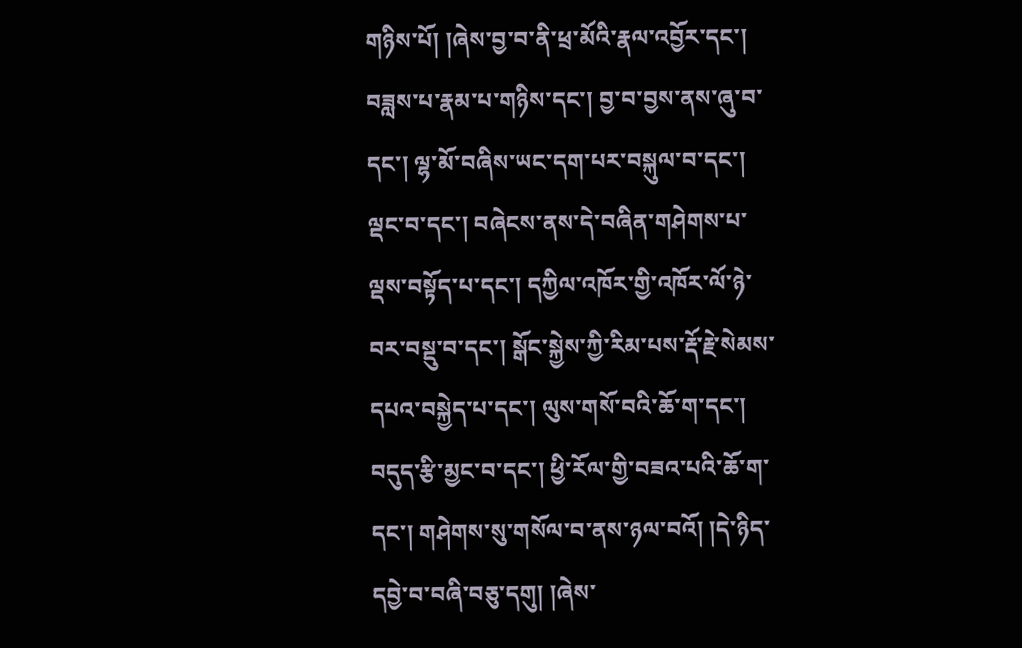གཉིས་པོ། །ཞེས་བྱ་བ་ནི་ཕྲ་མོའི་རྣལ་འབྱོར་དང་། བཟླས་པ་རྣམ་པ་གཉིས་དང་། བྱ་བ་བྱས་ནས་ཞུ་བ་དང་། ལྷ་མོ་བཞིས་ཡང་དག་པར་བསྐུལ་བ་དང་། ལྡང་བ་དང་། བཞེངས་ནས་དེ་བཞིན་གཤེགས་པ་ལྡས་བསྟོད་པ་དང་། དཀྱིལ་འཁོར་གྱི་འཁོར་ལོ་ཉེ་བར་བསྡུ་བ་དང་། སྒོང་སྐྱེས་ཀྱི་རིམ་པས་རྡོ་རྗེ་སེམས་དཔའ་བསྐྱེད་པ་དང་། ལུས་གསོ་བའི་ཆོ་ག་དང་། བདུད་རྩི་མྱང་བ་དང་། ཕྱི་རོལ་གྱི་བཟའ་པའི་ཆོ་ག་དང་། གཤེགས་སུ་གསོལ་བ་ནས་ཉལ་བའོ། །དེ་ཉིད་དབྱེ་བ་བཞི་བཅུ་དགུ། །ཞེས་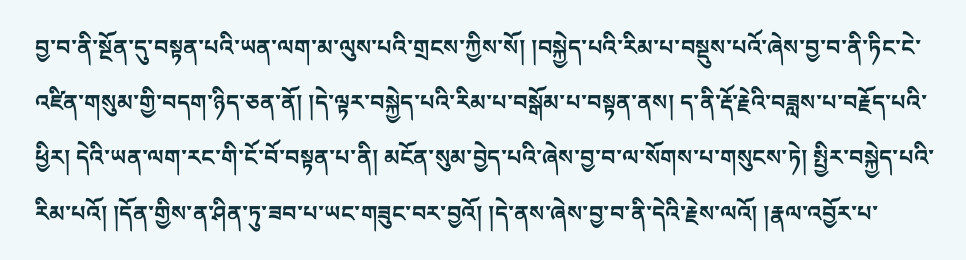བྱ་བ་ནི་སྔོན་དུ་བསྟན་པའི་ཡན་ལག་མ་ལུས་པའི་གྲངས་ཀྱིས་སོ། །བསྐྱེད་པའི་རིམ་པ་བསྡུས་པའོ་ཞེས་བྱ་བ་ནི་ཏིང་ངེ་འཛིན་གསུམ་གྱི་བདག་ཉིད་ཅན་ནོ། །དེ་ལྟར་བསྐྱེད་པའི་རིམ་པ་བསྒོམ་པ་བསྟན་ནས། ད་ནི་རྡོ་རྗེའི་བཟླས་པ་བརྗོད་པའི་ཕྱིར། དེའི་ཡན་ལག་རང་གི་ངོ་བོ་བསྟན་པ་ནི། མངོན་སུམ་བྱེད་པའི་ཞེས་བྱ་བ་ལ་སོགས་པ་གསུངས་ཏེ། སྤྱིར་བསྐྱེད་པའི་རིམ་པའོ། །དོན་གྱིས་ན་ཤིན་ཏུ་ཟབ་པ་ཡང་གཟུང་བར་བྱའོ། །དེ་ནས་ཞེས་བྱ་བ་ནི་དེའི་རྗེས་ལའོ། །རྣལ་འབྱོར་པ་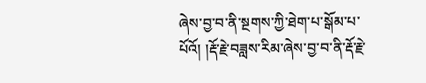ཞེས་བྱ་བ་ནི་སྔགས་ཀྱི་ཐེག་པ་སྒོམ་པ་པོའོ། །རྡོ་རྗེ་བཟླས་རིམ་ཞེས་བྱ་བ་ནི་རྡོ་རྗེ་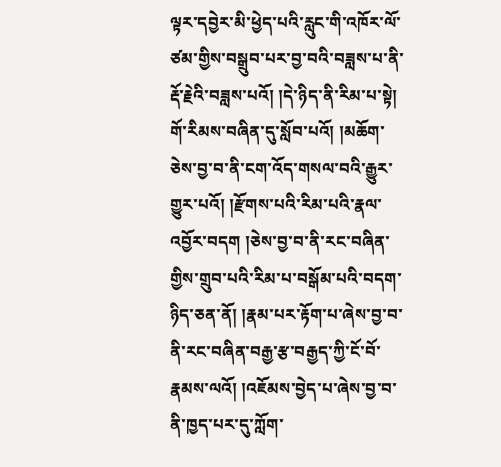ལྟར་དབྱེར་མི་ཕྱེད་པའི་རླུང་གི་འཁོར་ལོ་ཙམ་གྱིས་བསྒྲུབ་པར་བྱ་བའི་བཟླས་པ་ནི་རྡོ་རྗེའི་བཟླས་པའོ། །དེ་ཉིད་ནི་རིམ་པ་སྟེ། གོ་རིམས་བཞིན་དུ་སློབ་པའོ། །མཆོག་ཅེས་བྱ་བ་ནི་ངག་འོད་གསལ་བའི་རྒྱུར་གྱུར་པའོ། །རྫོགས་པའི་རིམ་པའི་རྣལ་འབྱོར་བདག །ཅེས་བྱ་བ་ནི་རང་བཞིན་གྱིས་གྲུབ་པའི་རིམ་པ་བསྒོམ་པའི་བདག་ཉིད་ཅན་ནོ། །རྣམ་པར་རྟོག་པ་ཞེས་བྱ་བ་ནི་རང་བཞིན་བརྒྱ་རྩ་བརྒྱད་ཀྱི་ངོ་བོ་རྣམས་ལའོ། །འཇོམས་བྱེད་པ་ཞེས་བྱ་བ་ནི་ཁྱད་པར་དུ་ཀློག་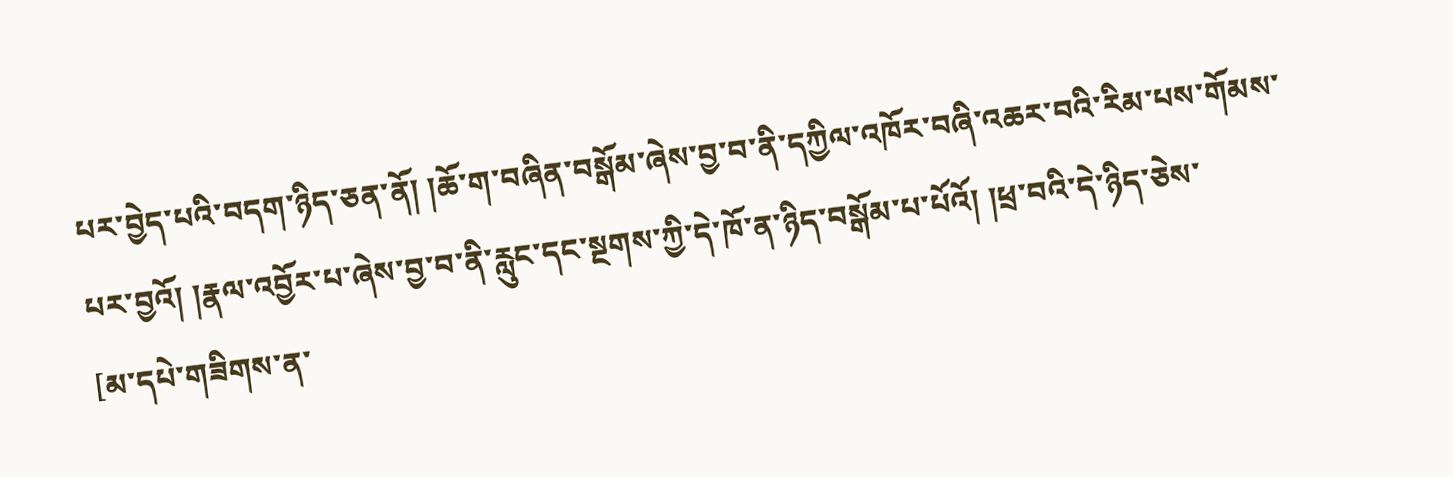པར་བྱེད་པའི་བདག་ཉིད་ཅན་ནོ། །ཆོ་ག་བཞིན་བསྒོམ་ཞེས་བྱ་བ་ནི་དཀྱིལ་འཁོར་བཞི་འཆར་བའི་རིམ་པས་གོམས་པར་བྱའོ། །རྣལ་འབྱོར་པ་ཞེས་བྱ་བ་ནི་རླུང་དང་སྔགས་ཀྱི་དེ་ཁོ་ན་ཉིད་བསྒོམ་པ་པོའོ། །ཕྲ་བའི་དེ་ཉིད་ཅེས་
[མ་དཔེ་གཟིགས་ན་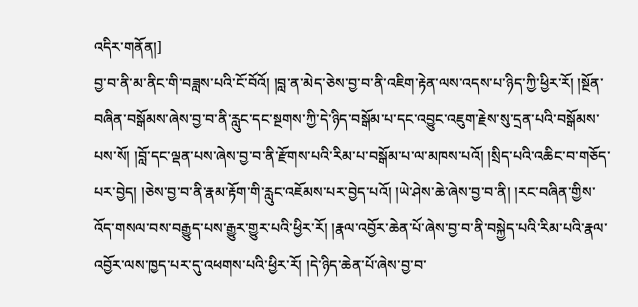འདིར་གནོན།]
བྱ་བ་ནི་མ་ནིང་གི་བཟླས་པའི་ངོ་བོའོ། །བླ་ན་མེད་ཅེས་བྱ་བ་ནི་འཇིག་རྟེན་ལས་འདས་པ་ཉིད་ཀྱི་ཕྱིར་རོ། །སྔོན་བཞིན་བསྒོམས་ཞེས་བྱ་བ་ནི་རླུང་དང་སྔགས་ཀྱི་དེ་ཉིད་བསྒོམ་པ་དང་འབྱུང་འཇུག་རྗེས་སུ་དྲན་པའི་བསྒོམས་པས་སོ། །བློ་དང་ལྡན་པས་ཞེས་བྱ་བ་ནི་རྫོགས་པའི་རིམ་པ་བསྒོམ་པ་ལ་མཁས་པའོ། །སྲིད་པའི་འཆིང་བ་གཅོད་པར་བྱེད། །ཅེས་བྱ་བ་ནི་རྣམ་རྟོག་གི་རླུང་འཇོམས་པར་བྱེད་པའོ། །ཡེ་ཤེས་ཆེ་ཞེས་བྱ་བ་ནི། །རང་བཞིན་གྱིས་འོད་གསལ་བས་བརྒྱུད་པས་རྒྱུར་གྱུར་པའི་ཕྱིར་རོ། །རྣལ་འབྱོར་ཆེན་པོ་ཞེས་བྱ་བ་ནི་བསྐྱེད་པའི་རིམ་པའི་རྣལ་འབྱོར་ལས་ཁྱད་པར་དུ་འཕགས་པའི་ཕྱིར་རོ། །དེ་ཉིད་ཆེན་པོ་ཞེས་བྱ་བ་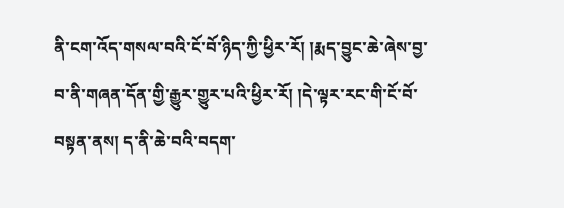ནི་ངག་འོད་གསལ་བའི་ངོ་བོ་ཉིད་ཀྱི་ཕྱིར་རོ། །རྨད་བྱུང་ཆེ་ཞེས་བྱ་བ་ནི་གཞན་དོན་གྱི་རྒྱུར་གྱུར་པའི་ཕྱིར་རོ། །དེ་ལྟར་རང་གི་ངོ་བོ་བསྟན་ནས། ད་ནི་ཆེ་བའི་བདག་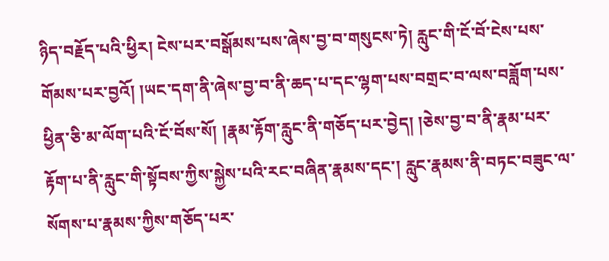ཉིད་བརྗོད་པའི་ཕྱིར། ངེས་པར་བསྒོམས་པས་ཞེས་བྱ་བ་གསུངས་ཏེ། རླུང་གི་ངོ་བོ་ངེས་པས་གོམས་པར་བྱའོ། །ཡང་དག་ནི་ཞེས་བྱ་བ་ནི་ཆད་པ་དང་ལྷག་པས་བགྲང་བ་ལས་བཟློག་པས་ཕྱིན་ཅི་མ་ལོག་པའི་ངོ་བོས་སོ། །རྣམ་རྟོག་རླུང་ནི་གཅོད་པར་བྱེད། །ཅེས་བྱ་བ་ནི་རྣམ་པར་རྟོག་པ་ནི་རླུང་གི་སྟོབས་ཀྱིས་སྐྱེས་པའི་རང་བཞིན་རྣམས་དང་། རླུང་རྣམས་ནི་བཏང་བཟུང་ལ་སོགས་པ་རྣམས་ཀྱིས་གཅོད་པར་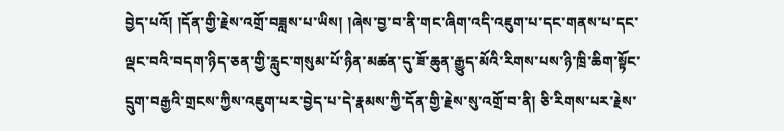བྱེད་པའོ། །དོན་གྱི་རྗེས་འགྲོ་བཟླས་པ་ཡིས། །ཞེས་བྱ་བ་ནི་གང་ཞིག་འདི་འཇུག་པ་དང་གནས་པ་དང་ལྡང་བའི་བདག་ཉིད་ཅན་གྱི་རླུང་གསུམ་པོ་ཉིན་མཚན་དུ་ཟོ་ཆུན་རྒྱུད་མོའི་རིགས་པས་ཉི་ཁྲི་ཆིག་སྟོང་དྲུག་བརྒྱའི་གྲངས་ཀྱིས་འཇུག་པར་བྱེད་པ་དེ་རྣམས་ཀྱི་དོན་གྱི་རྗེས་སུ་འགྲོ་བ་ནི། ཅི་རིགས་པར་རྗེས་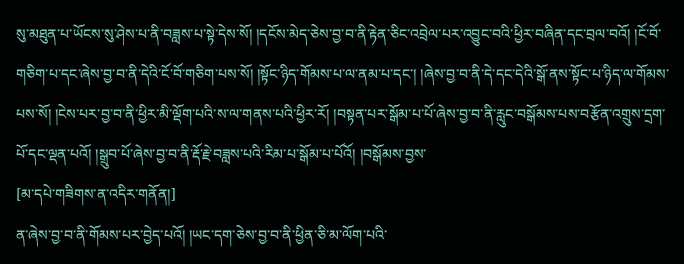སུ་མཐུན་པ་ཡོངས་སུ་ཤེས་པ་ནི་བཟླས་པ་སྟེ་དེས་སོ། །དངོས་མེད་ཅེས་བྱ་བ་ནི་རྟེན་ཅིང་འབྲེལ་པར་འབྱུང་བའི་ཕྱིར་བཞིན་དང་བྲལ་བའོ། །ངོ་བོ་གཅིག་པ་དང་ཞེས་བྱ་བ་ནི་དེའི་ངོ་བོ་གཅིག་པས་སོ། །སྟོང་ཉིད་གོམས་པ་ལ་ནམ་པ་དང་། །ཞེས་བྱ་བ་ནི་དེ་དང་དེའི་སྒོ་ནས་སྟོང་པ་ཉིད་ལ་གོམས་པས་སོ། །ངེས་པར་བྱ་བ་ནི་ཕྱིར་མི་ལྡོག་པའི་ས་ལ་གནས་པའི་ཕྱིར་རོ། །བསྟན་པར་སྒོམ་པ་པོ་ཞེས་བྱ་བ་ནི་རླུང་བསྒོམས་པས་བརྩོན་འགྲུས་དྲག་པོ་དང་ལྡན་པའོ། །སྒྲུབ་པོ་ཞེས་བྱ་བ་ནི་རྡོ་རྗེ་བཟླས་པའི་རིམ་པ་སྒོམ་པ་པོའོ། །བསྒོམས་བྱས་
[མ་དཔེ་གཟིགས་ན་འདིར་གནོན།]
ན་ཞེས་བྱ་བ་ནི་གོམས་པར་བྱེད་པའོ། །ཡང་དག་ཅེས་བྱ་བ་ནི་ཕྱིན་ཅི་མ་ལོག་པའི་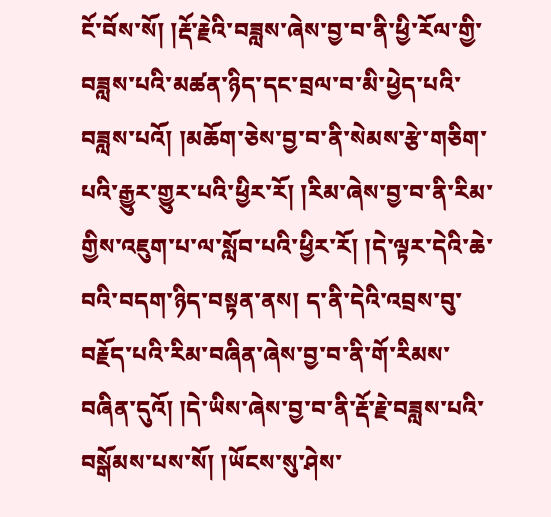ངོ་བོས་སོ། །རྡོ་རྗེའི་བཟླས་ཞེས་བྱ་བ་ནི་ཕྱི་རོལ་གྱི་བཟླས་པའི་མཚན་ཉིད་དང་བྲལ་བ་མི་ཕྱེད་པའི་བཟླས་པའོ། །མཆོག་ཅེས་བྱ་བ་ནི་སེམས་རྩེ་གཅིག་པའི་རྒྱུར་གྱུར་པའི་ཕྱིར་རོ། །རིམ་ཞེས་བྱ་བ་ནི་རིམ་གྱིས་འཇུག་པ་ལ་སློབ་པའི་ཕྱིར་རོ། །དེ་ལྟར་དེའི་ཆེ་བའི་བདག་ཉིད་བསྟན་ནས། ད་ནི་དེའི་འབྲས་བུ་བརྗོད་པའི་རིམ་བཞིན་ཞེས་བྱ་བ་ནི་གོ་རིམས་བཞིན་དུའོ། །དེ་ཡིས་ཞེས་བྱ་བ་ནི་རྡོ་རྗེ་བཟླས་པའི་བསྒོམས་པས་སོ། །ཡོངས་སུ་ཤེས་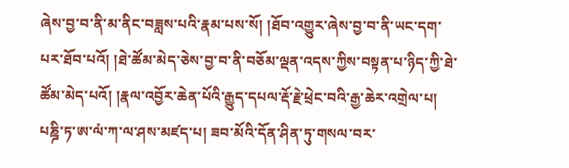ཞེས་བྱ་བ་ནི་མ་ནིང་བཟླས་པའི་རྣམ་པས་སོ། །ཐོབ་འགྱུར་ཞེས་བྱ་བ་ནི་ཡང་དག་པར་ཐོབ་པའོ། །ཐེ་ཚོམ་མེད་ཅེས་བྱ་བ་ནི་བཅོམ་ལྡན་འདས་ཀྱིས་བསྟན་པ་ཉིད་ཀྱི་ཐེ་ཚོམ་མེད་པའོ། །རྣལ་འབྱོར་ཆེན་པོའི་རྒྱུད་དཔལ་རྡོ་རྗེ་ཕྲེང་བའི་རྒྱ་ཆེར་འགྲེལ་པ། པཎྜི་ཏ་ཨ་ལཾ་ཀ་ལ་ཤས་མཛད་པ། ཟབ་མོའི་དོན་ཤིན་ཏུ་གསལ་བར་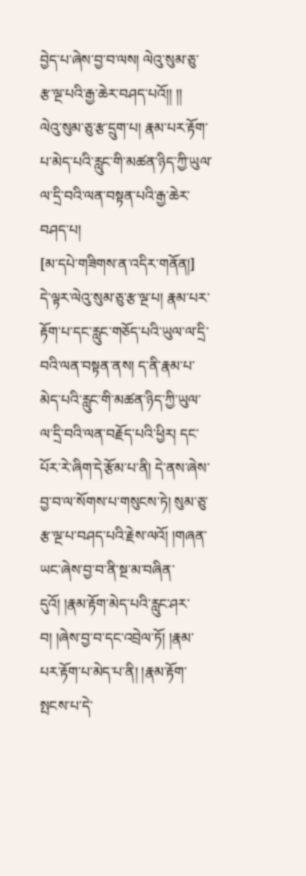བྱེད་པ་ཞེས་བྱ་བ་ལས། ལེའུ་སུམ་ཅུ་རྩ་ལྔ་པའི་རྒྱ་ཆེར་བཤད་པའོ།། །།
ལེའུ་སུམ་ཅུ་རྩ་དྲུག་པ། རྣམ་པར་རྟོག་པ་མེད་པའི་རླུང་གི་མཚན་ཉིད་ཀྱི་ཡུལ་ལ་དྲི་བའི་ལན་བསྟན་པའི་རྒྱ་ཆེར་བཤད་པ།
[མ་དཔེ་གཟིགས་ན་འདིར་གནོན།]
དེ་ལྟར་ལེའུ་སུམ་ཅུ་རྩ་ལྔ་པ། རྣམ་པར་རྟོག་པ་དང་རླུང་གཅོད་པའི་ཡུལ་ལ་དྲི་བའི་ལན་བསྟན་ནས། ད་ནི་རྣམ་པ་མེད་པའི་རླུང་གི་མཚན་ཉིད་ཀྱི་ཡུལ་ལ་དྲི་བའི་ལན་བརྗོད་པའི་ཕྱིར། དང་པོར་རེ་ཞིག་དེ་རྩོམ་པ་ནི། དེ་ནས་ཞེས་བྱ་བ་ལ་སོགས་པ་གསུངས་ཏེ། སུམ་ཅུ་རྩ་ལྔ་པ་བཤད་པའི་རྗེས་ལའོ། །གཞན་ཡང་ཞེས་བྱ་བ་ནི་སྔ་མ་བཞིན་དུའོ། །རྣམ་རྟོག་མེད་པའི་རླུང་ཤར་བ། །ཞེས་བྱ་བ་དང་འབྲེལ་ཏོ། །རྣམ་པར་རྟོག་པ་མེད་པ་ནི། །རྣམ་རྟོག་སྤངས་པ་དེ་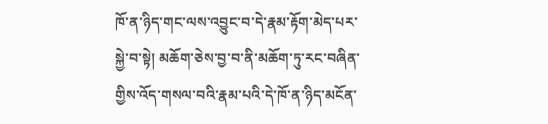ཁོ་ན་ཉིད་གང་ལས་འབྱུང་བ་དེ་རྣམ་རྟོག་མེད་པར་སྐྱེ་བ་སྟེ། མཆོག་ཅེས་བྱ་བ་ནི་མཆོག་ཏུ་རང་བཞིན་གྱིས་འོད་གསལ་བའི་རྣམ་པའི་དེ་ཁོ་ན་ཉིད་མངོན་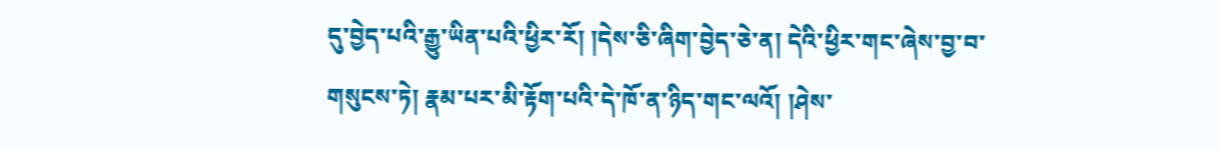དུ་བྱེད་པའི་རྒྱུ་ཡིན་པའི་ཕྱིར་རོ། །དེས་ཅི་ཞིག་བྱེད་ཅེ་ན། དེའི་ཕྱིར་གང་ཞེས་བྱ་བ་གསུངས་ཏེ། རྣམ་པར་མི་རྟོག་པའི་དེ་ཁོ་ན་ཉིད་གང་ལའོ། །ཤེས་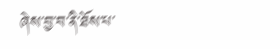ཞེས་བྱ་བ་ནི་ཐོས་པ་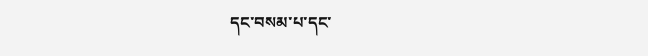དང་བསམ་པ་དང་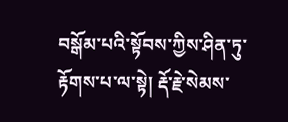བསྒོམ་པའི་སྟོབས་ཀྱིས་ཤིན་ཏུ་རྟོགས་པ་ལ་སྟེ། རྡོ་རྗེ་སེམས་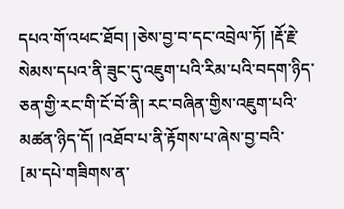དཔའ་གོ་འཕང་ཐོབ། །ཅེས་བྱ་བ་དང་འབྲེལ་ཏོ། །རྡོ་རྗེ་སེམས་དཔའ་ནི་ཟུང་དུ་འཇུག་པའི་རིམ་པའི་བདག་ཉིད་ཅན་གྱི་རང་གི་ངོ་བོ་ནི། རང་བཞིན་གྱིས་འཇུག་པའི་མཚན་ཉིད་དོ། །འཐོབ་པ་ནི་རྟོགས་པ་ཞེས་བྱ་བའི་
[མ་དཔེ་གཟིགས་ན་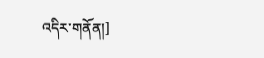འདིར་གནོན།]